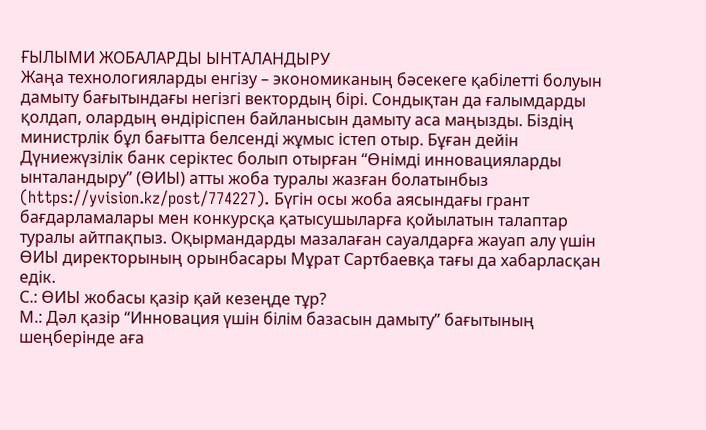ҒЫЛЫМИ ЖОБАЛАРДЫ ЫНТАЛАНДЫРУ
Жаңа технологияларды енгізу – экономиканың бәсекеге қабілетті болуын дамыту бағытындағы негізгі вектордың бірі. Сондықтан да ғалымдарды қолдап, олардың өндіріспен байланысын дамыту аса маңызды. Біздің министрлік бұл бағытта белсенді жұмыс істеп отыр. Бұған дейін Дүниежүзілік банк серіктес болып отырған “Өнімді инновацияларды ынталандыру” (ӨИЫ) атты жоба туралы жазған болатынбыз (https://yvision.kz/post/774227). Бүгін осы жоба аясындағы грант бағдарламалары мен конкурсқа қатысушыларға қойылатын талаптар туралы айтпақпыз. Оқырмандарды мазалаған сауалдарға жауап алу үшін ӨИЫ директорының орынбасары Мұрат Сартбаевқа тағы да хабарласқан едік.
С.: ӨИЫ жобасы қазір қай кезеңде тұр?
М.: Дәл қазір “Инновация үшін білім базасын дамыту” бағытының шеңберінде аға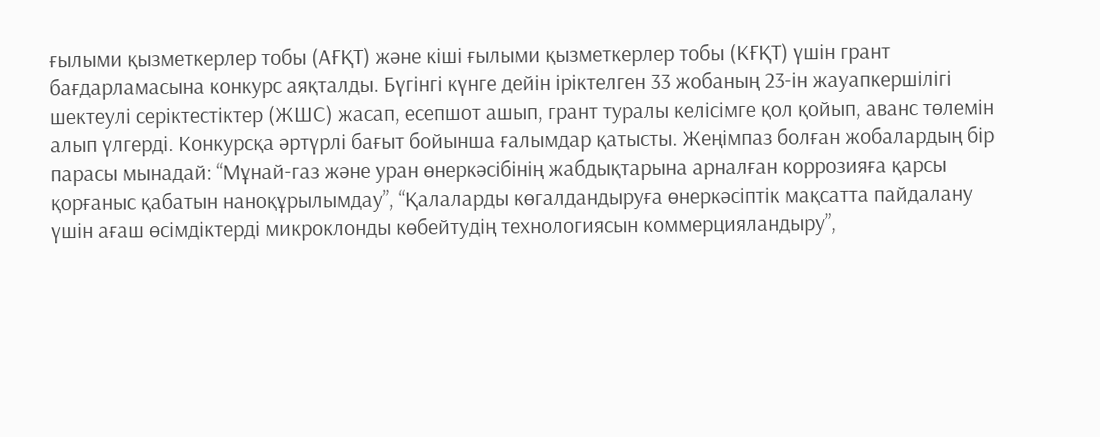ғылыми қызметкерлер тобы (АҒҚТ) және кіші ғылыми қызметкерлер тобы (КҒҚТ) үшін грант бағдарламасына конкурс аяқталды. Бүгінгі күнге дейін іріктелген 33 жобаның 23-ін жауапкершілігі шектеулі серіктестіктер (ЖШС) жасап, есепшот ашып, грант туралы келісімге қол қойып, аванс төлемін алып үлгерді. Конкурсқа әртүрлі бағыт бойынша ғалымдар қатысты. Жеңімпаз болған жобалардың бір парасы мынадай: “Мұнай-газ және уран өнеркәсібінің жабдықтарына арналған коррозияға қарсы қорғаныс қабатын наноқұрылымдау”, “Қалаларды көгалдандыруға өнеркәсіптік мақсатта пайдалану үшін ағаш өсімдіктерді микроклонды көбейтудің технологиясын коммерцияландыру”,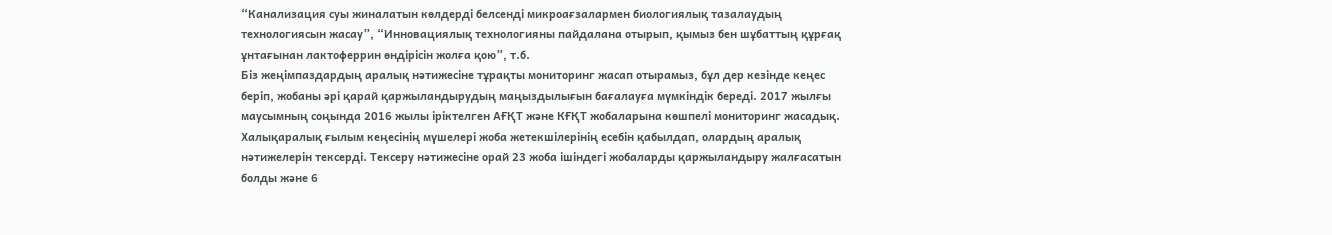“Канализация суы жиналатын көлдерді белсенді микроағзалармен биологиялық тазалаудың технологиясын жасау”, “Инновациялық технологияны пайдалана отырып, қымыз бен шұбаттың құрғақ ұнтағынан лактоферрин өндірісін жолға қою”, т.б.
Біз жеңімпаздардың аралық нәтижесіне тұрақты мониторинг жасап отырамыз, бұл дер кезінде кеңес беріп, жобаны әрі қарай қаржыландырудың маңыздылығын бағалауға мүмкіндік береді. 2017 жылғы маусымның соңында 2016 жылы іріктелген АҒҚТ және КҒҚТ жобаларына көшпелі мониторинг жасадық. Халықаралық ғылым кеңесінің мүшелері жоба жетекшілерінің есебін қабылдап, олардың аралық нәтижелерін тексерді. Тексеру нәтижесіне орай 23 жоба ішіндегі жобаларды қаржыландыру жалғасатын болды және 6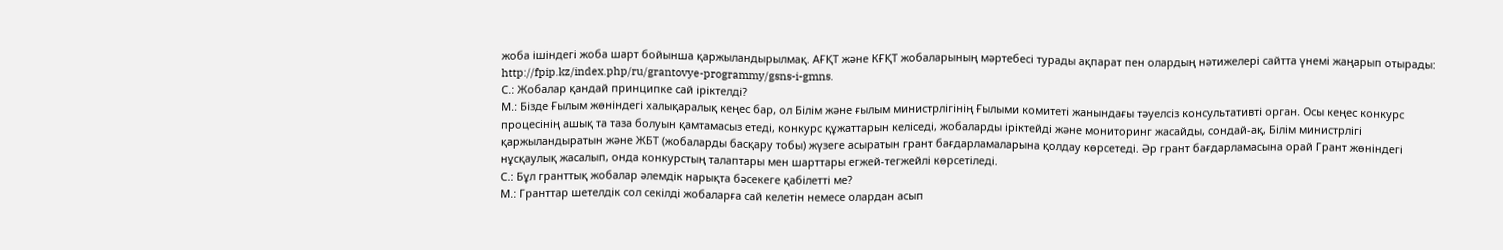жоба ішіндегі жоба шарт бойынша қаржыландырылмақ. АҒҚТ және КҒҚТ жобаларының мәртебесі турады ақпарат пен олардың нәтижелері сайтта үнемі жаңарып отырады: http://fpip.kz/index.php/ru/grantovye-programmy/gsns-i-gmns.
С.: Жобалар қандай принципке сай іріктелді?
М.: Бізде Ғылым жөніндегі халықаралық кеңес бар, ол Білім және ғылым министрлігінің Ғылыми комитеті жанындағы тәуелсіз консультативті орган. Осы кеңес конкурс процесінің ашық та таза болуын қамтамасыз етеді, конкурс құжаттарын келіседі, жобаларды іріктейді және мониторинг жасайды, сондай-ақ, Білім министрлігі қаржыландыратын және ЖБТ (жобаларды басқару тобы) жүзеге асыратын грант бағдарламаларына қолдау көрсетеді. Әр грант бағдарламасына орай Грант жөніндегі нұсқаулық жасалып, онда конкурстың талаптары мен шарттары егжей-тегжейлі көрсетіледі.
С.: Бұл гранттық жобалар әлемдік нарықта бәсекеге қабілетті ме?
М.: Гранттар шетелдік сол секілді жобаларға сай келетін немесе олардан асып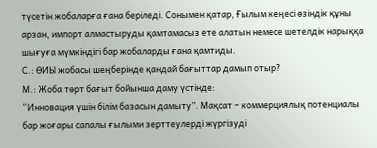түсетін жобаларға ғана беріледі. Сонымен қатар, Ғылым кеңесі өзіндік құны арзан, импорт алмастыруды қамтамасыз ете алатын немесе шетелдік нарыққа шығуға мүмкіндігі бар жобаларды ғана қамтиды.
С.: ӨИЫ жобасы шеңберінде қандай бағыттар дамып отыр?
М.: Жоба төрт бағыт бойынша даму үстінде:
“Инновация үшін білім базасын дамыту”. Мақсат – коммерциялық потенциалы бар жоғары сапалы ғылыми зерттеулерді жүргізуді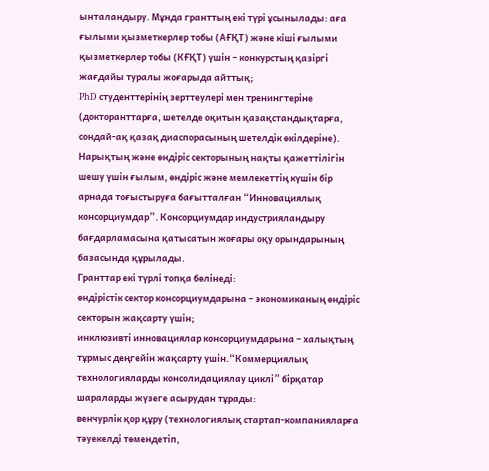ынталандыру. Мұнда гранттың екі түрі ұсынылады: аға ғылыми қызметкерлер тобы (АҒҚТ) және кіші ғылыми қызметкерлер тобы (КҒҚТ) үшін – конкурстың қазіргі жағдайы туралы жоғарыда айттық;
PhD студенттерінің зерттеулері мен тренингтеріне (докторанттарға, шетелде оқитын қазақстандықтарға, сондай-ақ қазақ диаспорасының шетелдік өкілдеріне). Нарықтың және өндіріс секторының нақты қажеттілігін шешу үшін ғылым, өндіріс және мемлекеттің күшін бір арнада тоғыстыруға бағытталған “Инновациялық консорциумдар”. Консорциумдар индустрияландыру бағдарламасына қатысатын жоғары оқу орындарының базасында құрылады.
Гранттар екі түрлі топқа бөлінеді:
өндірістік сектор консорциумдарына – экономиканың өндіріс секторын жақсарту үшін;
инклюзивті инновациялар консорциумдарына – халықтың тұрмыс деңгейін жақсарту үшін.“Коммерциялық технологияларды консолидациялау циклі” бірқатар шараларды жүзеге асырудан тұрады:
венчурлік қор құру (технологиялық стартап-компанияларға тәуекелді төмендетіп,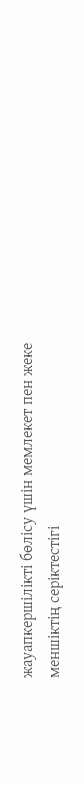жауапкершілікті бөлісу үшін мемлекет пен жеке меншіктің серіктестігі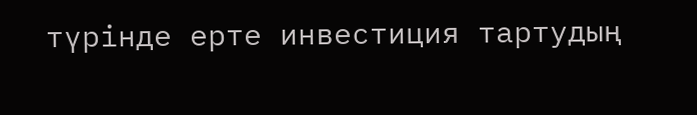түрінде ерте инвестиция тартудың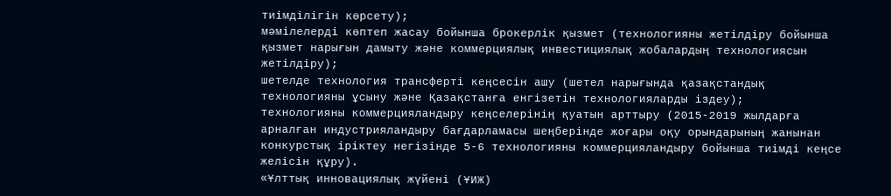тиімділігін көрсету);
мәмілелерді көптеп жасау бойынша брокерлік қызмет (технологияны жетілдіру бойынша қызмет нарығын дамыту және коммерциялық инвестициялық жобалардың технологиясын жетілдіру);
шетелде технология трансферті кеңсесін ашу (шетел нарығында қазақстандық технологияны ұсыну және Қазақстанға енгізетін технологияларды іздеу);
технологияны коммерцияландыру кеңселерінің қуатын арттыру (2015-2019 жылдарға арналған индустрияландыру бағдарламасы шеңберінде жоғары оқу орындарының жанынан конкурстық іріктеу негізінде 5-6 технологияны коммерцияландыру бойынша тиімді кеңсе желісін құру).
«Ұлттық инновациялық жүйені (ҰИЖ)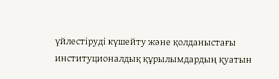үйлестіруді күшейту және қолданыстағы институционалдық құрылымдардың қуатын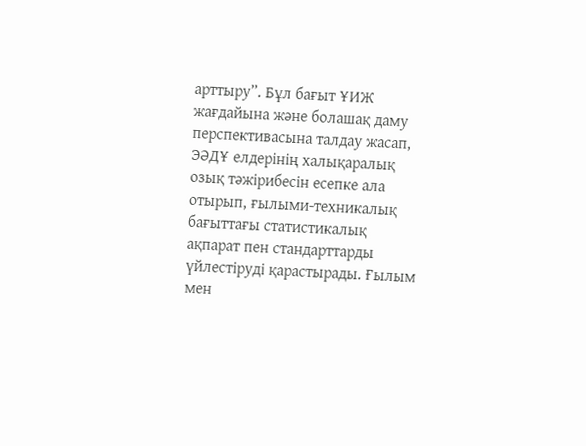арттыру”. Бұл бағыт ҰИЖ жағдайына және болашақ даму перспективасына талдау жасап, ЭӘДҰ елдерінің халықаралық озық тәжірибесін есепке ала отырып, ғылыми-техникалық бағыттағы статистикалық ақпарат пен стандарттарды үйлестіруді қарастырады. Ғылым мен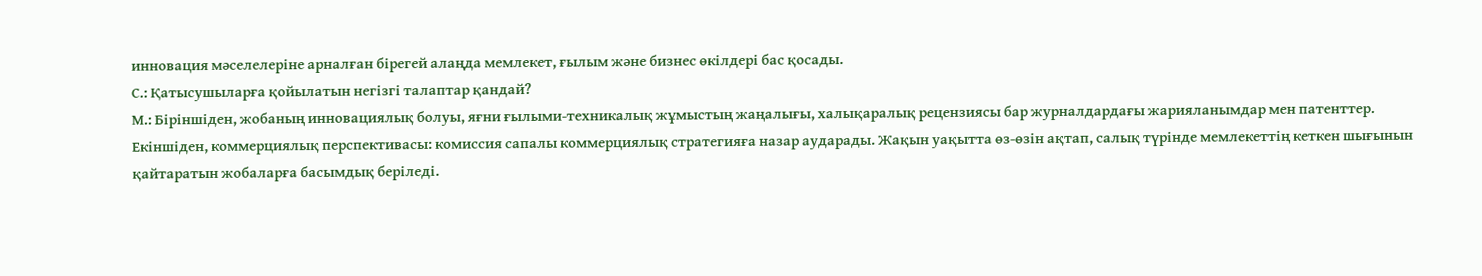инновация мәселелеріне арналған бірегей алаңда мемлекет, ғылым және бизнес өкілдері бас қосады.
С.: Қатысушыларға қойылатын негізгі талаптар қандай?
М.: Біріншіден, жобаның инновациялық болуы, яғни ғылыми-техникалық жұмыстың жаңалығы, халықаралық рецензиясы бар журналдардағы жарияланымдар мен патенттер. Екіншіден, коммерциялық перспективасы: комиссия сапалы коммерциялық стратегияға назар аударады. Жақын уақытта өз-өзін ақтап, салық түрінде мемлекеттің кеткен шығынын қайтаратын жобаларға басымдық беріледі.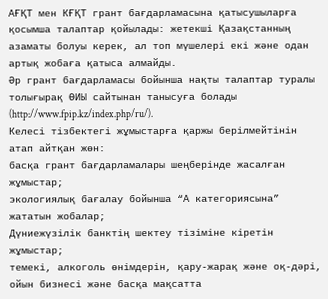АҒҚТ мен КҒҚТ грант бағдарламасына қатысушыларға қосымша талаптар қойылады: жетекші Қазақстанның азаматы болуы керек, ал топ мүшелері екі және одан артық жобаға қатыса алмайды.
Әр грант бағдарламасы бойынша нақты талаптар туралы толығырақ ӨИЫ сайтынан танысуға болады (http://www.fpip.kz/index.php/ru/).
Келесі тізбектегі жұмыстарға қаржы берілмейтінін атап айтқан жөн:
басқа грант бағдарламалары шеңберінде жасалған жұмыстар;
экологиялық бағалау бойынша “А категориясына” жататын жобалар;
Дүниежүзілік банктің шектеу тізіміне кіретін жұмыстар;
темекі, алкоголь өнімдерін, қару-жарақ және оқ-дәрі, ойын бизнесі және басқа мақсатта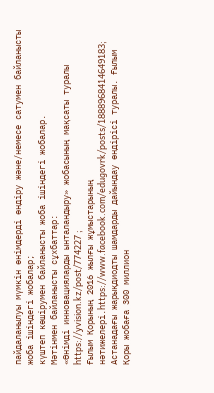пайдаланылуы мүмкін өнімдерді өндіру және/немесе сатумен байланысты жоба ішіндегі жобалар;
күштеп көшірумен байланысты жоба ішіндегі жобалар.
Мәтінмен байланысты сұхбаттар:
«Өнімді инновацияларды ынталандыру» жобасының мақсаты туралы https://yvision.kz/post/774227 ;
Ғылым Қорының 2016 жылғы жұмыстарының нәтижелері.https://www.facebook.com/edugovrk/posts/1888968414649183;
Астанадағы жарықдиодты шамдарды дайындау өндірісі туралы. Ғылым Қоры жобаға 300 миллион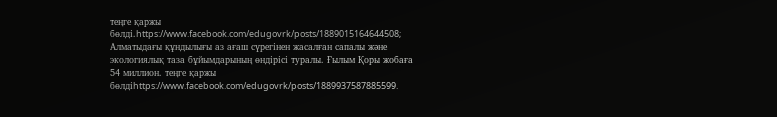теңге қаржы бөлді.https://www.facebook.com/edugovrk/posts/1889015164644508;
Алматыдағы құндылығы аз ағаш сүрегінен жасалған сапалы және экологиялық таза бұйымдарының өндірісі туралы. Ғылым Қоры жобаға 54 миллион. теңге қаржы бөлдіhttps://www.facebook.com/edugovrk/posts/1889937587885599.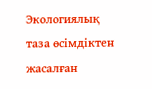Экологиялық таза өсімдіктен жасалған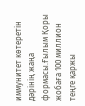иммунитет көтеретін дәрінің жаңа формасы.Ғылым Қоры жобаға 100 миллион теңге қаржы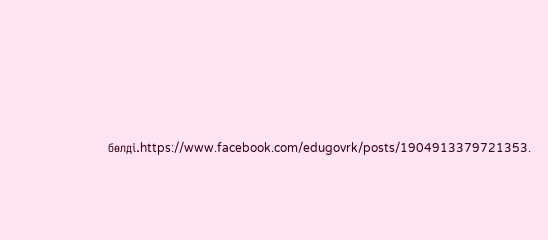бөлді.https://www.facebook.com/edugovrk/posts/1904913379721353.